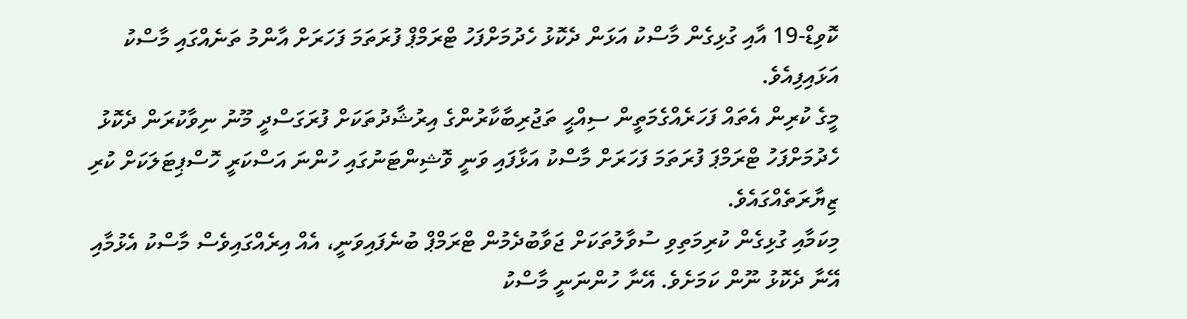ކޮވިޑް-19 އާއި ގުޅިގެން މާސްކު އަޅަން ދެކޮޅު ހެދުމަށްފަހު ޓްރަމްޕް ފުރަތަމަ ފަހަރަށް އާންމު ތަނެއްގައި މާސްކު އަޅައިފިއެވެ.
މީގެ ކުރިން އެތައް ފަހަރެއްގެމަތީން ސިއްޙީ ތަޖުރިބާކާރުންގެ އިރުޝާދުތަކަށް ފުރަގަސްދީ މޫނު ނިވާކުރަން ދެކޮޅު ހެދުމަށްފަހު ޓްރަމްޕަ ފުރަތަމަ ފަހަރަށް މާސްކު އަޅާފައި ވަނީ ވޮޝިންޓަނުގައި ހުންނަ އަސްކަރީ ހޮސްޕިޓަލަކަށް ކުރި ޒިޔާރަތެއްގައެވެ.
މިކަމާއި ގުޅިގެން ކުރިމަތިވި ސުވާލުތަކަށް ޖަވާބުދެމުން ޓްރަމްޕް ބުނެފައިވަނީ، އެއް އިރެއްގައިވެސް މާސްކު އެޅުމާއި އޭނާ ދެކޮޅު ނޫން ކަމަށެވެ. އޭނާ ހުންނަނީ މާސްކު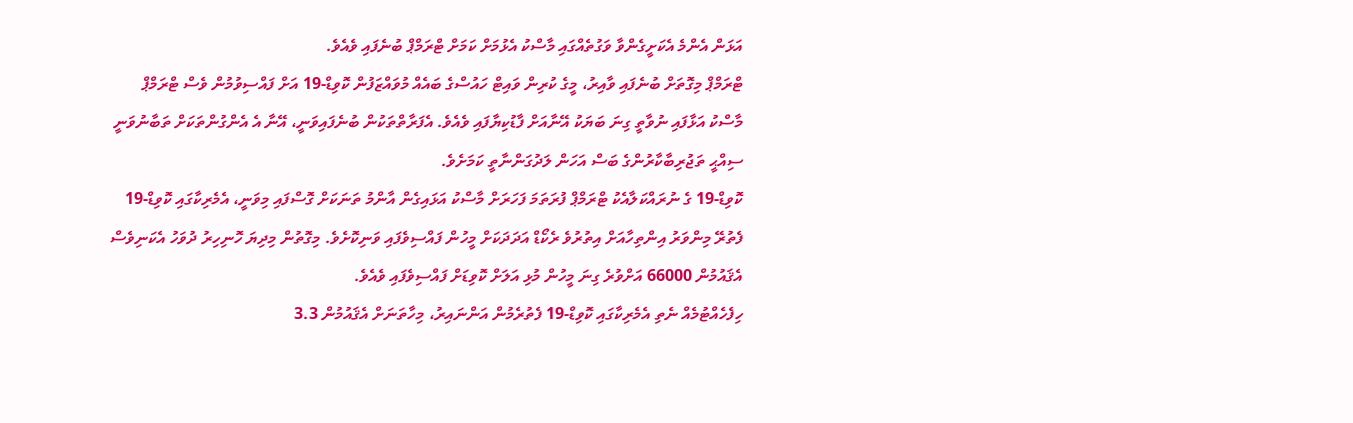އަޅަން އެންމެ އެކަށީގެންވާ ވަގުތެއްގައި މާސްކު އެޅުމަށް ކަމަށް ޓްރަމްޕް ބުނެފައި ވެއެވެ.
ޓްރަމްޕް މިގޮތަށް ބުނެފައި ވާއިރު، މީގެ ކުރިން ވައިޓް ހައުސްގެ ބައެއް މުވައްޒަފުން ކޮވިޑް-19 އަށް ފައްސިވުމުން ވެސް ޓްރަމްޕް މާސްކު އަޅާފައި ނުވާތީ ގިނަ ބަޔަކު އޭނާއަށް ފާޑުކިޔާފައި ވެއެވެ. އެފަރާތްތަކުން ބުނެފައިވަނީ، އޭނާ އެ އެންގުންތަކަށް ތަބާނުވަނީ ސިއްޙީ ތަޖުރިބާކާރުންގެ ބަސް އަހަން ލަދުގަންނާތީ ކަމަށެވެ.
ކޮވިޑް-19 ގެ ނުރައްކަލާއެކު ޓްރަމްޕް ފުރަތަމަ ފަހަރަށް މާސްކު އަޅައިގެން އާންމު ތަނަކަށް ގޮސްފައި މިވަނީ، އެމެރިކާގައި ކޮވިޑް-19 ފެތުރޭ މިންވަރު އިންތިހާއަށް އިތުރުވެ ރެކޯޑް އަދަދަކަށް މީހުން ފައްސިވެފައި ވަނިކޮށެވެ. މިގޮތުން މިދިޔަ ހޮނިހިރު ދުވަހު އެކަނިވެސް އެޤައުމުން 66000 އަށްވުރެ ގިނަ މީހުން މުޅި އަލަށް ކޮވިޑަށް ފައްސިވެފައި ވެއެވެ.
ހިފެހެއްޓުމެއް ނެތި އެމެރިކާގައި ކޮވިޑް-19 ފެތުރެމުން އަންނައިރު، މިހާތަނަށް އެޤައުމުން 3.3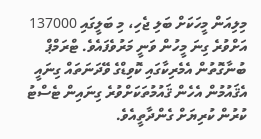މިލިއަން މީހަކަށް ބަލި ޖެހި، މި ބަލީގައި 137000 އަށްވުރެ ގިނަ މީހުން ވަނީ މަރުވެފައެވެ. ޓްރަމްޕް ބުނާގޮތުން އެމެރިކާގައި ކޮވިޑްގެ ވޭދަނަތައް ގިނައީ އެޤައުމުން އެހެން ޤައުމުތަކަށްވުރެ ގިނައިން ޓެސްޓު ކުރުން ކުރިޔަށް ގެންދާތީއެވެ.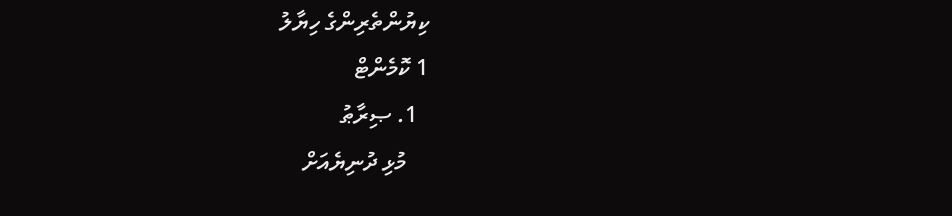ކިޔުންތެރިންގެ ހިޔާލު
1 ކޮމެންޓް
  1. ޞިރާޠު
    މުޅި ދުނިޔެއަށް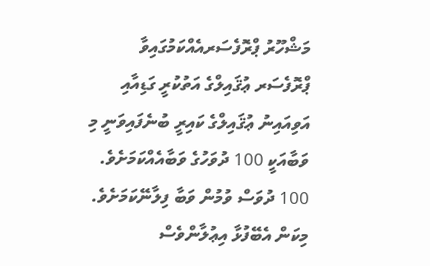މަޝްހޫރު ޕްރޮފެސަރއެއްކަމުގައިވާ ޕްރޮފެސަރ ޢުޤައިލްގެ އަތުކުރީ ގަޑިއާއި އަވިއައިނު ޢުޤައިލްގެ ކައިރީ ބުނެފައިވަނީ މި ވަބާއަކީ 100 ދުވަހުގެ ވަބާއެއްކަމަށެވެ. 100 ދުވަސް ވުމުން ވަބާ ފިލާނޭކަމަށެވެ. މިކަން އެބޭފުޅާ އިޢުލާންވެސް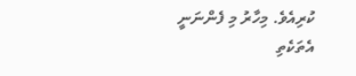ކުރިއެވެ. މިހާރު މި ފެންނަނީ އެތަކެތި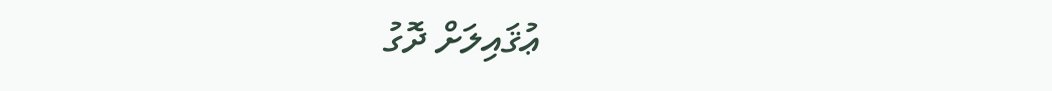ޢުޤައިލަށް ދޮގު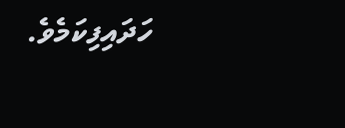ހަދައިފިކަމެވެ.